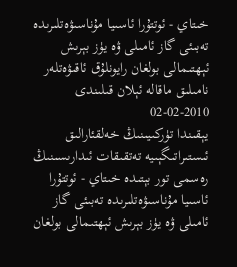خىتاي - ئوتتۇرا ئاسىيا مۇناسىۋەتلىرىدە تەبىئى گاز ئامىلى ۋە يۈز بېرىش ئېھتىمالى بولغان رايونلۇق ئاقىۋەتلەر نامىلىق ماقالە ئېلان قىلىندى
02-02-2010
يېقىندا تۈركىيىنىڭ خەلقئارالىق ئىستىراتىگېىيە تەتقىقات ئىدارىسىنىڭ رەسمى تور بېتىدە خىتاي - ئوتتۇرا ئاسىيا مۇناسىۋەتلىرىدە تەبىئى گاز ئامىلى ۋە يۈز بېرىش ئېھتىمالى بولغان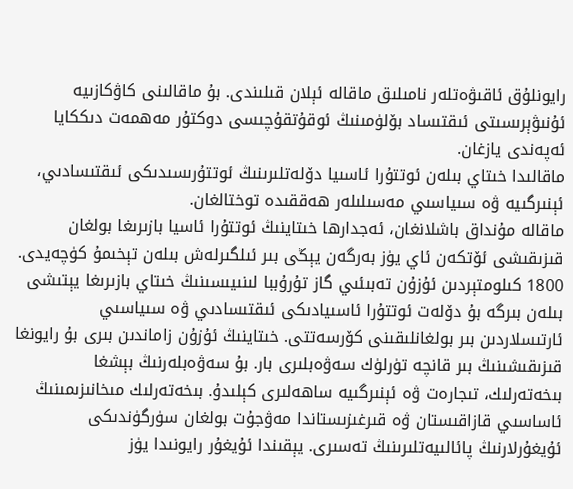رايونلۇق ئاقىۋەتلەر نامىلىق ماقالە ئېلان قىلىندى. بۇ ماقالىنى كاۋكازىيە ئۇنىۋېرىسىتى ئىقتىساد بۆلۈمىنىڭ ئوقۇتقۇچىسى دوكتۇر مەھمەت دىككايا ئەپەندى يازغان.
ماقالىدا خىتاي بىلەن ئوتتۇرا ئاسىيا دۆلەتلىرىنىڭ ئوتتۇرىسىدىكى ئىقتىسادىي، ئېنىرگىيە ۋە سىياسىي مەسىلىلەر ھەققىدە توختالغان.
ماقالە مۇنداق باشلانغان، ئەجدارھا خىتاينىڭ ئوتتۇرا ئاسيا بازىرىغا بولغان قىزىقىشى ئۆتكەن ئاي يۈز بەرگەن يېڭى بىر ئىلگىرلەش بىلەن تېخىمۇ كۈچەيدى. 1800 كىلومتېردىن ئۇزۇن تەبىئىي گاز تۇرۇببا لىنىيىسىنىڭ خىتاي بازىرىغا يېتىشى بىلەن بىرگە بۇ دۆلەت ئوتتۇرا ئاسىيادىكى ئىقتىسادىي ۋە سىياسىي ئارتىسلاردىن بىر بولغانلىقىنى كۆرسەتتى. خىتاينىڭ ئۇزۇن زاماندىن بىرى بۇ رايونغا قىزىقىشىنىڭ بىر قانچە تۈرلۈك سەۋەبلىرى بار. بۇ سەۋەبلەرنىڭ بېشغا بىخەتەرلىك، تىجارەت ۋە ئېنىرگىيە ساھەلىرى كېلىدۇ. بىخەتەرلىك مىخانىزىمىنىڭ ئاساسىي قازاقىستان ۋە قىرغىزىستاندا مەۋجۇت بولغان سۈرگۈندىكى ئۇيغۇرلارنىڭ پائالىيەتلىرىنىڭ تەسىرى. يېقىندا ئۇيغۇر رايونىدا يۈز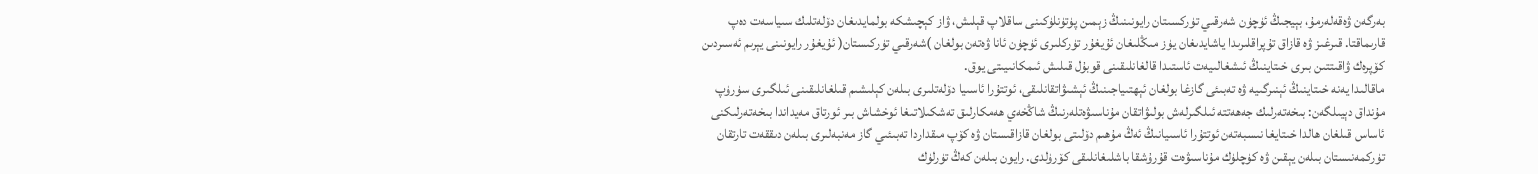بەرگەن ۋەقەلەرمۇ، بېيجىڭ ئۈچۈن شەرقىي تۈركسىتان رايونىنىڭ زېمىن پۈتۈنلۈكىنى ساقلاپ قېلىش، ۋاز كېچىشكە بولمايدىغان دۆلەتلىك سىياسەت دەپ قارىماقتا. قىرغىز ۋە قازاق تۇپراقلىرىدا ياشايدىغان يۈز مىڭلىغان ئۇيغۇر تۈركلىرى ئۈچۈن ئانا ۋەتەن بولغان )شەرقىي تۈركىستان( ئۇيغۇر رايونىنى يېرىم ئەسىردىن كۆپرەك ۋاقىتتىن بىرى خىتاينىڭ ئىشغالىيەت ئاستىدا قالغانلىقىنى قوبۇل قىلىش ئىمكانىيىتى يوق.
ماقالىدا يەنە خىتاينىڭ ئېنىرگىيە ۋە تەبىئى گازغا بولغان ئېھتىياجىنىڭ ئېشىۋاتقانلىقى، ئوتتۇرا ئاسىيا دۆلەتلىرى بىلەن كېلىشىم قىلغانلىقىنى ئىلگىرى سۈرۈپ مۇنداق دېيىلگەن: بىخەتەرلىك جەھەتتە ئىلگىرلەش بولىۋاتقان مۇناسىۋەتلەرنىڭ شاڭخەي ھەمكارلىق تەشكىلاتىغا ئوخشاش بىر ئورتاق مەيداندا بىخەتەرلىكنى ئاساس قىلغان ھالدا خىتايغا نىسبەتەن ئوتتۇرا ئاسىيانىڭ ئەڭ مۇھىم دۆلىتى بولغان قازاقىستان ۋە كۆپ مىقداردا تەبىئىي گاز مەنبەلىرى بىلەن دىققەت تارتقان تۈركمەنىستان بىلەن يېقىن ۋە كۈچلۈك مۇناسىۋەت قۇرۇشقا باشلىغانلىقى كۆرۈلدى. رايون بىلەن كەڭ تۈرلۈك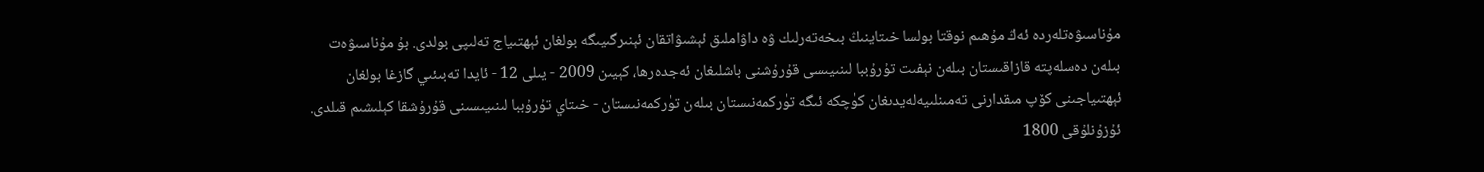مۇناسىۋەتلەردە ئەڭ مۇھىم نوقتا بولسا خىتاينىڭ بىخەتەرلىك ۋە داۋاملىق ئېشىۋاتقان ئېنىرگىيىگە بولغان ئېھتىياج تەلىپى بولدى. بۇ مۇناسىۋەت بىلەن دەسلەپتە قازاقىستان بىلەن نېفىت تۇرۇببا لىنىيىسى قۇرۇشنى باشلىغان ئەجدەرھا، كېيىن 2009 - يىلى 12 - ئايدا تەبىئىي گازغا بولغان ئېھتىياجىنى كۆپ مىقدارنى تەمىنلىيەلەيدىغان كۈچكە ئىگە تۈركمەنىستان بىلەن تۈركمەنىستان - خىتاي تۇرۇببا لىنىيىسىنى قۇرۇشقا كېلىشىم قىلدى. ئۇزۇنلۇقى 1800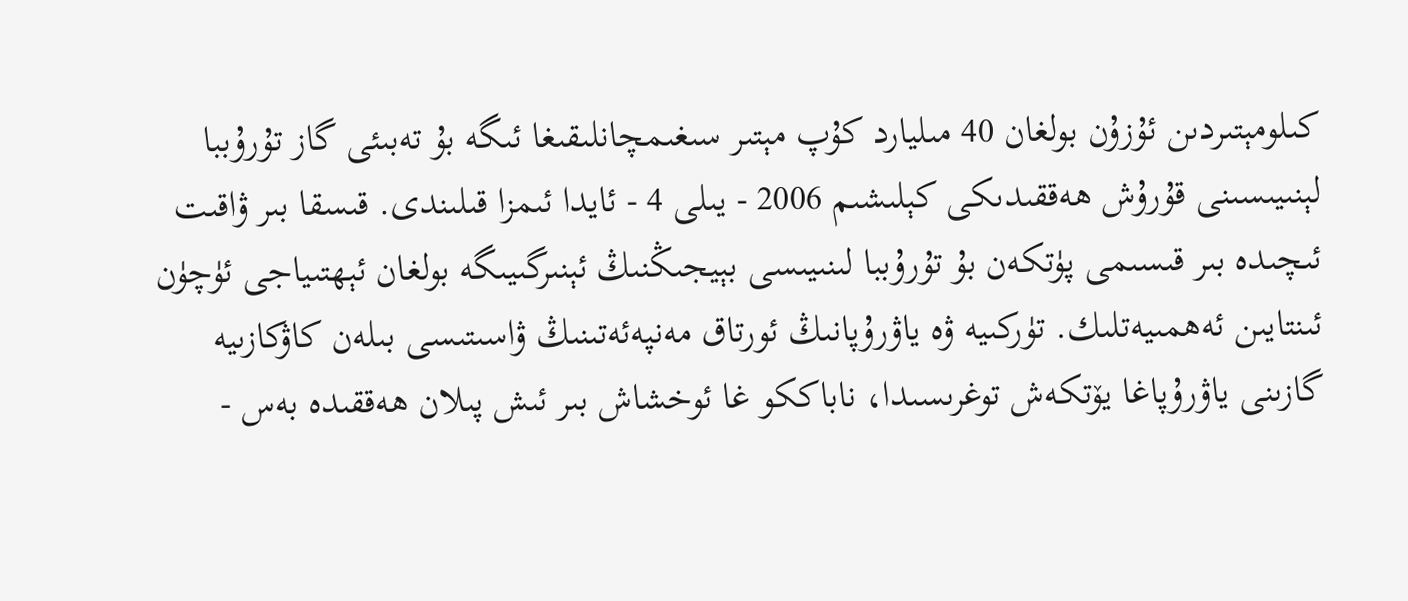كىلومېتىردىن ئۇزۇن بولغان 40 مىليارد كۇپ مېتىر سىغىمچانلىقىغا ئىگە بۇ تەبىئى گاز تۇرۇببا لېنىيىسىنى قۇرۇش ھەققىدىكى كېلىشىم 2006 - يىلى 4 - ئايدا ئىمزا قىلىندى. قىسقا بىر ۋاقىت ئىچىدە بىر قىسىمى پۈتكەن بۇ تۇرۇببا لىنىيىسى بېيجىڭنىڭ ئېنىرگىيىگە بولغان ئېھتىياجى ئۈچۈن ئىنتايىن ئەھمىيەتلىك. تۈركىيە ۋە ياۋرۇپانىڭ ئورتاق مەنپەئەتىنىڭ ۋاسىتىسى بىلەن كاۋكازىيە گازىنى ياۋرۇپاغا يۆتكەش توغرىسىدا، ناباككو غا ئوخشاش بىر ئىش پىلان ھەققىدە بەس -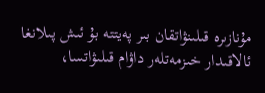مۇنازىرە قىلىنۋاتقان بىر پەيتتە بۇ ئىش پىلانغا ئالاقىدار خىزمەتلەر داۋام قىلىۋاتسا،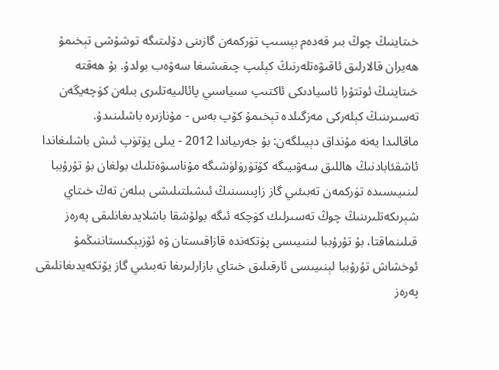خىتاينىڭ چوڭ بىر قەدەم بېسىپ تۈركمەن گازىنى دۆلىتىگە توشۇشى تېخىمۇ ھەيران قالارلىق ئاقىۋەتلەرنىڭ كېلىپ چىقىشىغا سەۋەب بولدۇ. بۇ ھەقتە خىتاينىڭ ئوتتۇرا ئاسيادىكى ئاكتىپ سىياسىي پائالىيەتلىرى بىلەن كۈچەيگەن تەسىرىنىڭ كېلەركى مەزگىلدە تېخىمۇ كۆپ بەس - مۇنازىرە باشلىنىدۇ.
ماقالىدا يەنە مۇنداق دېيىلگەن: بۇ جەرىياندا 2012 - يىلى پۈتۈپ ئىش باشلىغاندا ئاشقئابادنىڭ ھاللىق سەۋىيىگە كۆتۈرۈلۈشىگە مۇناسىۋەتلىك بولغان بۇ تۇرۇببا لىنىيىسىدە تۈركمەن تەبىئىي گاز زاپىسىنىڭ ئىشىلتىلىشى بىلەن تەڭ خىتاي شېرىكەتلىرىنىڭ چوڭ تەسىرلىك كۈچكە ئىگە بولۇشقا باشلايدىغانلىقى پەرەز قىلىنماقتا، بۇ تۇرۇببا لىنىيىسى پۈتكەندە قازاقىستان ۋە ئۆزبېكىستاننىڭمۇ ئوخشاش تۇرۇببا لېنىيىسى ئارقىلىق خىتاي بازارلىرىغا تەبىئىي گاز يۆتكەيدىغانلىقى پەرەز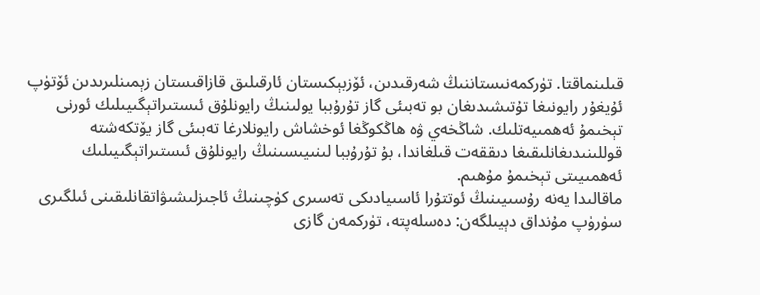قىلىنماقتا. تۈركمەنىستاننىڭ شەرقىدىن، ئۆزبېكىستان ئارقىلىق قازاقىستان زېمىنلىرىدىن ئۆتۈپ ئۇيغۇر رايونىغا تۇتىشىدىغان بو تەبىئى گاز تۇرۇببا يولىنىڭ رايونلۇق ئىستىراتېگىيىلىك ئورنى تېخىمۇ ئەھمىيەتلىك. شاڭخەي ۋە ھاڭكوڭغا ئوخشاش رايونلارغا تەبىئى گاز يۆتكەشتە قوللىنىدىغانلىقىغا دىققەت قىلغاندا، بۇ تۇرۇببا لىنىيىسىنىڭ رايونلۇق ئىستىراتېگىيىلىك ئەھمىيىتى تېخىمۇ مۇھىم.
ماقالىدا يەنە رۇسىيىنىڭ ئوتتۇرا ئاسىيادىكى تەسىرى كۈچىنىڭ ئاجىزلىشىۋاتقانلىقىنى ئىلگىرى سۈرۈپ مۇنداق دېيىلگەن: دەسلەپتە، تۈركمەن گازى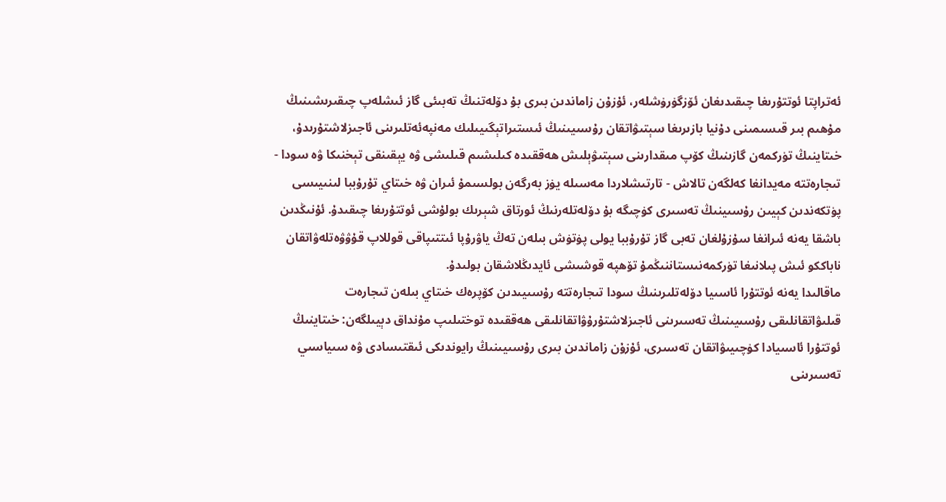ئەتراپتا ئوتتۇرىغا چىقىدىغان ئۆزگۈرۈشلەر، ئۇزۇن زاماندىن بىرى بۇ دۆلەتنىڭ تەبىئى گاز ئىشلەپ چىقىرىشىنىڭ مۇھىم بىر قىسىمىنى دۇنيا بازىرىغا سېتىۋاتقان رۇسىيىنىڭ ئىستىراتېگىيىلىك مەنپەئەتلىرىنى ئاجىزلاشتۇرىدۇ، خىتاينىڭ تۈركمەن گازىنىڭ كۆپ مىقدارىنى سېتىۋېلىش ھەققىدە كىلىشىم قىلىشى ۋە يېقىنقى تېخنىكا ۋە سودا - تىجارەتتە مەيدانغا كەلگەن تالاش - تارتىشلاردا مەسىلە يۈز بەرگەن بولسىمۇ ئىران ۋە خىتاي تۇرۇببا لىنىيىسى پۈتكەندىن كېيىن رۇسىينىڭ تەسىرى كۈچىگە بۇ دۆلەتلەرنىڭ ئورتاق شېرىك بولۇشى ئوتتۇرىغا چىقىدۇ. ئۇنىڭدىن باشقا يەنە ئىرانغا سۇزۇلغان تەبى گاز تۇرۇببا يولى پۈتۈش بىلەن تەڭ ياۋرۇپا ئىتتىپاقى قوللاپ قۇۋۋەتلەۋاتقان ناباككو ئىش پىلانىغا تۈركمەنىستاننىڭمۇ تۆھپە قوشىشى ئايدىڭلاشقان بولىدۇ.
ماقالىدا يەنە ئوتتۇرا ئاسىيا دۆلەتلىرىنىڭ سودا تىجارەتتە رۇسىيىدىن كۆپرەك خىتاي بىلەن تىجارەت قىلىۋاتقانلىقى رۇسىيىنىڭ تەسىرىنى ئاجىزلاشتۇرۇۋاتقانلىقى ھەققىدە توختىلىپ مۇنداق دېيىلگەن: خىتاينىڭ ئوتتۇرا ئاسىيادا كۈچىيىۋاتقان تەسىرى، ئۇزۇن زاماندىن بىرى رۇسىيىنىڭ رايوندىكى ئىقتىسادى ۋە سىياسىي تەسىرىنى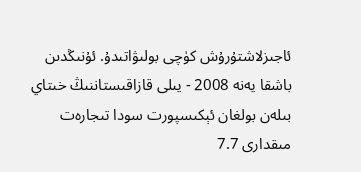ئاجىزلاشتۇرۇش كۈچى بولىۋاتىدۇ. ئۇنىڭدىن باشقا يەنە 2008 - يىلى قازاقىستاننىڭ خىتاي بىلەن بولغان ئېكىسپورت سودا تىجارەت مىقدارى 7.7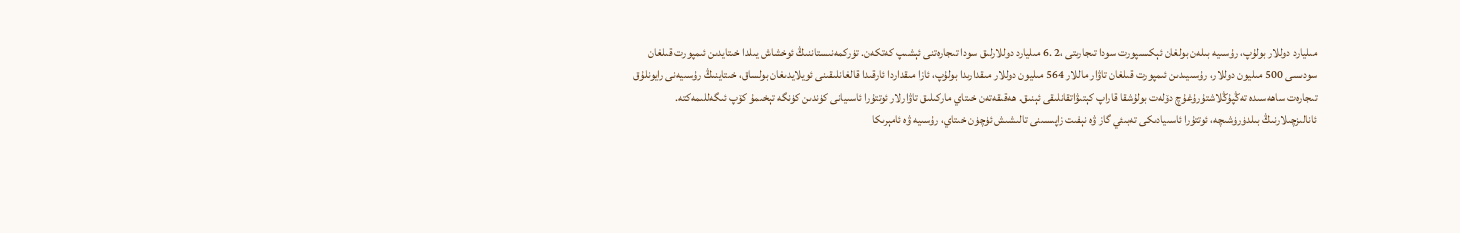مىليارد دوللار بولۇپ، رۇسىيە بىلەن بولغان ئېكىسپورت سودا تىجارىتى ،2 .6 مىليارد دوللارلىق سودا تىجارەتنى ئېشىپ كەتكەن. تۈركمەنىستاننىڭ ئوخشاش يىلدا خىتايدىن ئىمپورت قىلغان سودىسى 500 مىليون دوللار، رۇسىيىدىن ئىمپورت قىلغان تاۋار ماللار 564 مىليون دوللار مىقدارىدا بولۇپ، ئازا مىقداردا ئارقىدا قالغانلىقىنى ئويلايدىغان بولساق، خىتاينىڭ رۇسىيەنى رايونلۇق تىجارەت ساھەسىدە تەڭپۇڭلاشتۇرۇغۇچ دۆلەت بولۇشقا قاراپ كېتىۋاتقانلىقى ئېنىق. ھەقىقەتەن خىتاي ماركىلىق تاۋارلار ئوتتۇرا ئاسىيانى كۈندىن كۈنگە تېخىمۇ كۆپ ئىگەللىمەكتە.
ئانالىزچىلارنىڭ بىلدۈرۈشىچە، ئوتتۇرا ئاسىيادىكى تەبىئي گاز ۋە نېفىت زاپىسىنى تالىشىش ئۈچۈن خىتاي، رۇسىيە ۋە ئامېرىكا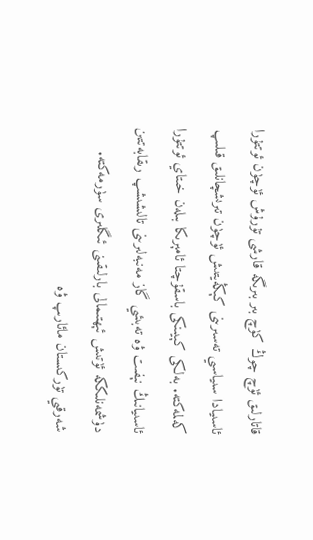قاتارلىق ئۈچ چوڭ كۈچ بىر بىرىگە قارشى تۇرۇش ئۈچۈن ئوتتۇرا ئاسىيادا سىياسىي تەسىرىنى كېڭەيتىش ئۈچۈن تىرىشچانلىق قىلىپ كەلمەكتە. بەلكى كېيىنكى باسقۇچتا ئامېرىكا بىلەن خىتاي ئوتتۇرا ئاسىيانىڭ نېفىت ۋە تەبىئىي گاز مەنبەلىرىنى تالىشىشپ رىقابەتتىن دۈشمەنلىككە ئۈتىش ئېھتىمالى بارلىقىنى ئىگلىرى سۈرمەكتە.
شەرقىي تۈركىستان مائارىپ ۋە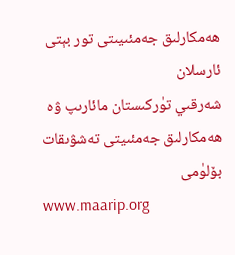ھەمكارلىق جەمئىيىتى تور بېتى
ئارسلان
شەرقىي تۈركىستان مائارىپ ۋە ھەمكارلىق جەمئىيتى تەشۋىقات بۆلۈمى
www.maarip.org